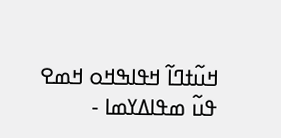ߞߎ߬ߙߣߊ߬ ߞߟߊߒߞߋ ߞߘߐ ߟߎ߬ ߘߟߊߡߌߘߊ -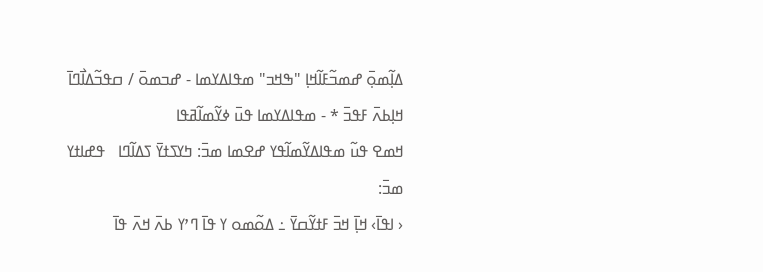ߡߊ߲߬ߘߋ߲߫ ߝߘߏ߬ߓߊ߬ߞߊ߲ "ߒߞߏ" ߘߟߊߡߌߘߊ - ߝߏߘߋ߫ / ߛߟߏ߬ߡߊ߯ߣߊ߫ ߞߊ߲ߕߍ߫ ߓߟߏ߫ * - ߘߟߊߡߌߘߊ ߟߎ߫ ߦߌ߬ߘߊ߬ߥߟߊ
ߞߘߐ ߟߎ߬ ߘߟߊߡߌ߬ߘߊ߬ߟߌ ߝߐߘߊ ߘߏ߫: ߤߌߖߙߌ߫ ߖߡߊ߬ߣߊ   ߟߝߊߙߌ ߘߏ߫:
‹ ߊߟߊ߫› ߞߊ߲߫ ߞߏ߫ ߓߙߌ߬ߛߌ߫ ߸ ߡߋ߬ߘߋ ߌ ߟߊ߫ ߣߴߌ ߕߍ߫ ߞߍ߫ ߟߊ߫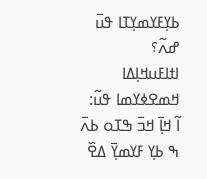ߕߌ߲ߓߌߘߌ߲ߠߊ ߟߎ߫ ߝߍ߬؟
ߊߙߊߓߎߞߊ߲ߡߊ ߞߘߐߦߌߘߊ ߟߎ߬:
ߊ߬ ߞߊ߲߫ ߞߏ߫ ߒߠߋ ߕߍ߫ ߒ ߕߌ߲ ߓߌߘߌ߲߫ ߡߐ߰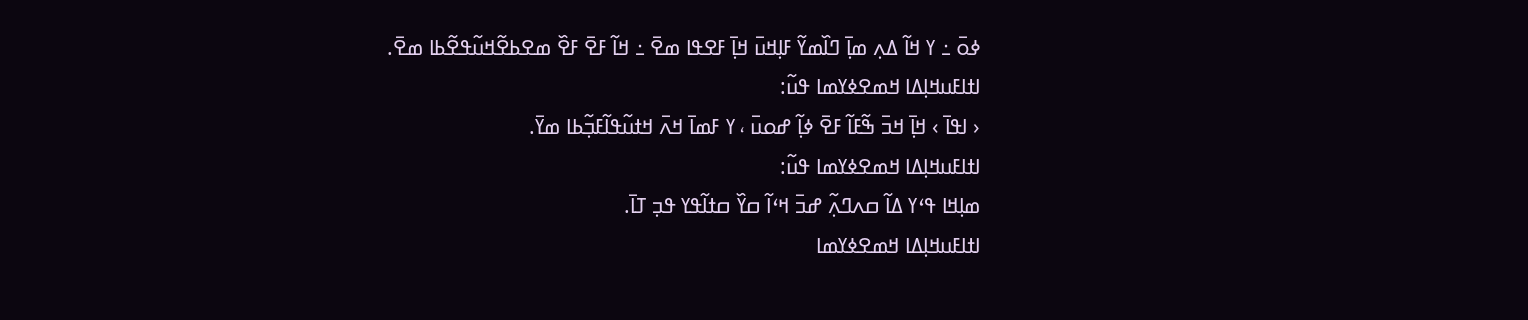ߦߋ߫ ߸ ߌ ߞߊ߬ ߡߍ߲ ߘߊ߲߫ ߣߊ߰ߘߌ߬ ߓߊ߲ߞߎ߫ ߞߊ߲߫ ߓߐߟߊ ߘߐ߫ ߸ ߞߊ߬ ߓߐ߫ ߓߐ߰ ߘߐߕߐ߬ߞߎ߬ߟߐ߬ߕߊ ߘߐ߫.
ߊߙߊߓߎߞߊ߲ߡߊ ߞߘߐߦߌߘߊ ߟߎ߬:
‹ ߊߟߊ߫ › ߞߊ߲߫ ߞߏ߫ ߒ߬ߓߊ߬ ߓߐ߫ ߦߊ߲߬ ߝߋߎ߫ ، ߌ ߓߘߊ߫ ߞߍ߫ ߞߙߎ߬ߟߊ߬ߓߏ߲߬ߕߊ ߘߌ߫.
ߊߙߊߓߎߞߊ߲ߡߊ ߞߘߐߦߌߘߊ ߟߎ߬:
ߘߊ߲ߞߊ ߟߵߌ ߡߊ߬ ߛߍߣߍ߲߬ ߝߏ߫ ߞߵߊ߬ ߛߌ߰ ߛߙߊ߬ߟߌ ߟߏ߲ ߠߊ߫.
ߊߙߊߓߎߞߊ߲ߡߊ ߞߘߐߦߌߘߊ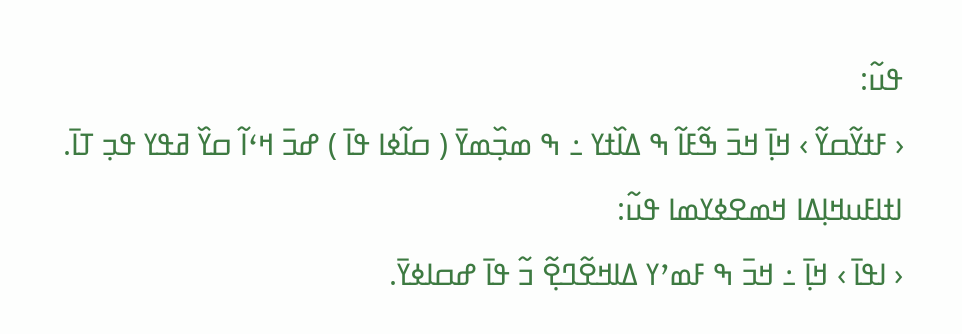ߟߎ߬:
‹ ߓߙߌ߬ߛߌ߬ › ߞߊ߲߫ ߞߏ߫ ߒ߬ߓߊ߬ ߒ ߡߊ߰ߙߌ ߸ ߒ ߘߏ߲߰ߘߌ߫ ( ߛߊ߬ߦߊ ߟߊ߫ ) ߝߏ߫ ߞߵߊ߬ ߛߌ߰ ߥߟߌ ߟߏ߲ ߠߊ߫.
ߊߙߊߓߎߞߊ߲ߡߊ ߞߘߐߦߌߘߊ ߟߎ߬:
‹ ߊߟߊ߫ › ߞߊ߲߫ ߸ ߞߏ߫ ߒ ߓߘߴߌ ߡߊߞߐ߬ߣߐ߲߬ ߏ߬ ߟߊ߫ ߝߛߊߦߌ߫.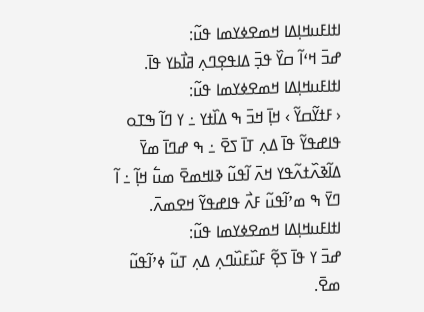ߊߙߊߓߎߞߊ߲ߡߊ ߞߘߐߦߌߘߊ ߟߎ߬:
ߝߏ߫ ߞߵߊ߬ ߛߌ߰ ߟߏ߲߫ ߡߊߟߐ߲ߣߍ߲ ߥߊ߯ߕߌ ߟߊ߫.
ߊߙߊߓߎߞߊ߲ߡߊ ߞߘߐߦߌߘߊ ߟߎ߬:
‹ ߓߙߌ߬ߛߌ߬ › ߞߊ߲߫ ߞߏ߫ ߒ ߡߊ߰ߙߌ ߸ ߌ ߣߊ߬ ߒߠߋ ߟߊߝߟߌ߬ ߟߊ߫ ߡߍ߲ ߠߊ߫ ߖߐ߫ ߸ ߒ ߝߣߊ߫ ߘߌ߫ ߡߊ߬ߢߍ߰ߙߍ߬ߟߌ ߞߍ߫ ߊ߬ߟߎ߬ ߢߊߞߘߐ߫ ߘߎ߱ ߞߊ߲߬ ߸ ߊ߬ ߣߌ߫ ߒ ߘߴߊ߬ߟߎ߬ ߓߍ߯ ߟߊߝߟߌ߬ ߞߐߘߍ߫.
ߊߙߊߓߎߞߊ߲ߡߊ ߞߘߐߦߌߘߊ ߟߎ߬:
ߝߏ߫ ߌ ߟߊ߫ ߖߐ߲߬ ߓߎ߰ߓߎ߰ߣߍ߲ ߡߍ߲ ߠߎ߬ ߦߴߊ߬ߟߎ߬ ߘߐ߫.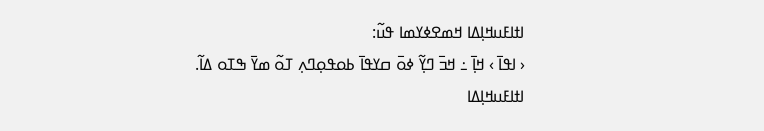ߊߙߊߓߎߞߊ߲ߡߊ ߞߘߐߦߌߘߊ ߟߎ߬:
‹ ߊߟߊ߫ › ߞߊ߲߫ ߸ ߞߏ߫ ߣߌ߲߬ ߦߋ߫ ߛߌߟߊ߫ ߕߋߟߋ߲ߣߍ߲ ߠߋ߬ ߘߌ߫ ߒߠߋ ߡߊ߬.
ߊߙߊߓߎߞߊ߲ߡߊ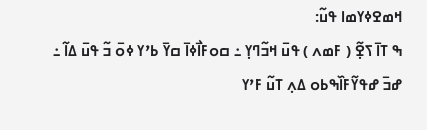ߞߘߐߦߌߘߊ ߟߎ߬:
ߒ ߠߊ߫ ߖߐ߲߬ ( ߓߘߍ ) ߟߎ߫ ߞߏ߬ߣߌ߲ ߸ ߛߋߓߊ߯ߦߊ߫ ߛߌ߫ ߕߴߌ ߦߋ߫ ߏ߬ ߟߎ߫ ߡߊ߬ ߸ ߝߏ߫ ߝߟߌ߬ߓߊ߰ߒߕߋ ߡߍ߲ ߠߎ߬ ߓߴߌ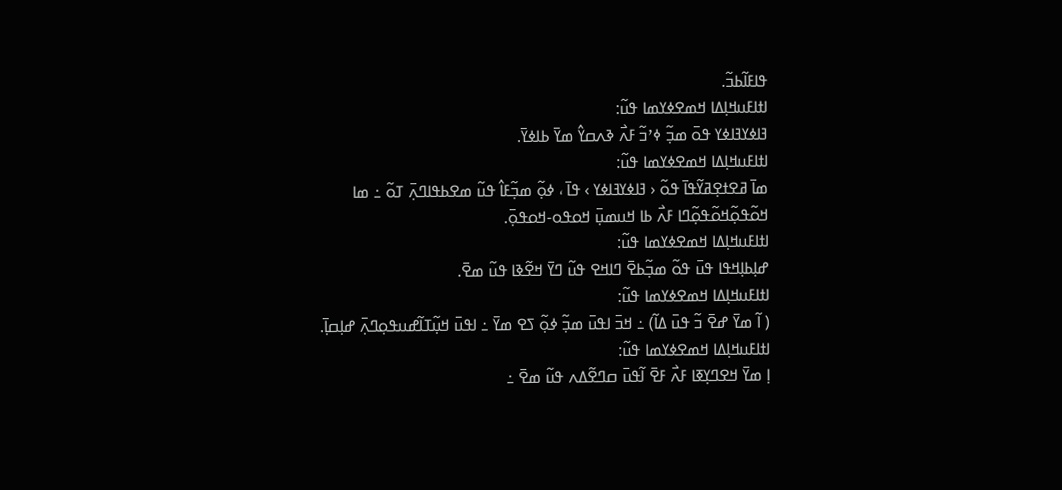ߟߊߓߊ߬ߕߏ߬.
ߊߙߊߓߎߞߊ߲ߡߊ ߞߘߐߦߌߘߊ ߟߎ߬:
ߔߊߦߌߔߊߦߌ ߟߋ߫ ߘߏ߲߬ ߦߴߏ߬ ߓߍ߯ ߢߍߛߌ߮ ߘߌ߫ ߕߊߦߌ߫.
ߊߙߊߓߎߞߊ߲ߡߊ ߞߘߐߦߌߘߊ ߟߎ߬:
ߘߊ߫ ߥߐߙߐ߲ߥߌ߬ߟߊ߫ ߟߋ߬ ‹ ߔߊߦߌߔߊߦߌ › ߟߊ߫ ، ߦߋ߲߬ ߘߏ߲߬ߓߊ߮ ߟߎ߬ ߘߐߕߟߊߣߍ߲߫ ߠߋ߬ ߸ ߘߊ ߞߋ߬ߟߋ߲߬ߞߋ߬ߟߋ߲߬ߣߊ ߓߍ߯ ߕߊ ߞߎߘߎ߲߫ ߞߋߟߋ-ߞߋߟߋ߲߫.
ߊߙߊߓߎߞߊ߲ߡߊ ߞߘߐߦߌߘߊ ߟߎ߬:
ߝߊ߲ߕߊ߲ߞߟߊ ߟߎ߫ ߟߋ߬ ߘߏ߲߬ߕߐ߫ ߣߊߞߐ ߟߎ߬ ߣߌ߫ ߞߐ߬ߢߊ ߟߎ߬ ߘߐ߫.
ߊߙߊߓߎߞߊ߲ߡߊ ߞߘߐߦߌߘߊ ߟߎ߬:
( ߊ߬ ߘߌ߫ ߝߐ߫ ߏ߬ ߟߎ߫ ߡߊ߬) ߸ ߞߏ߫ ߊߟߎ߫ ߘߏ߲߬ ߦߋ߲߬ ߖߐ ߘߌ߫ ߸ ߊߟߎ߫ ߞߎ߲߬ߠߊ߬ߝߎߟߋ߲ߣߍ߲߫ ߝߊ߲ߛߊ߲߫.
ߊߙߊߓߎߞߊ߲ߡߊ ߞߘߐߦߌߘߊ ߟߎ߬:
ߊ߲ ߘߌ߫ ߞߐߣߌ߲ߧߊ ߓߍ߯ ߓߐ߫ ߊ߬ߟߎ߫ ߛߣߐ߬ߡߍ ߟߎ߬ ߘߐ߫ ߸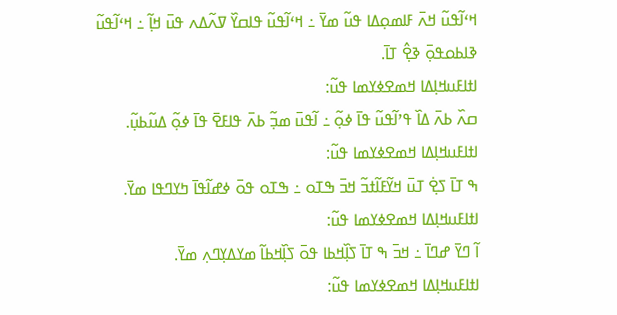ߞߵߊ߬ߟߎ߬ ߞߍ߫ ߓߊߘߋ߲ߡߊ ߟߎ߬ ߘߌ߫ ߸ ߞߵߊ߬ߟߎ߬ ߟߊߛߌ߰ ߜߍ߬ߡߍ ߟߎ߫ ߞߊ߲߬ ߸ ߞߵߊ߬ߟߎ߬ ߢߊߕߋߟߋ߲߫ ߢߐ߲߮ ߠߊ߫.
ߊߙߊߓߎߞߊ߲ߡߊ ߞߘߐߦߌߘߊ ߟߎ߬:
ߛߍ߰ ߕߍ߫ ߡߊ߰ ߟߴߊ߬ߟߎ߬ ߟߊ߫ ߦߋ߲߬ ߸ ߊ߬ߟߎ߫ ߘߏ߲߬ ߕߍ߫ ߟߊߓߐ߫ ߟߊ߫ ߦߋ߲߬ ߡߎ߬ߕߎ߲߬.
ߊߙߊߓߎߞߊ߲ߡߊ ߞߘߐߦߌߘߊ ߟߎ߬:
ߒ ߠߊ߫ ߖߐ߲߭ ߠߎ߫ ߞߌ߬ߓߊ߬ߙߏ߬ ߞߏ߫ ߒߠߋ ߸ ߒߠߋ ߟߋ߫ ߦߝߊ߬ߟߊ߫ ߤߌߣߟߊ ߘߌ߫.
ߊߙߊߓߎߞߊ߲ߡߊ ߞߘߐߦߌߘߊ ߟߎ߬:
ߊ߬ ߣߌ߫ ߝߣߊ߫ ߸ ߞߏ߫ ߒ ߠߊ߫ ߖߊ߲߰ߞߕߊ ߟߋ߫ ߖߊ߲߰ߞߕߊ߬ ߘߌߡߌ߲ߣߍ߲ ߘߌ߫.
ߊߙߊߓߎߞߊ߲ߡߊ ߞߘߐߦߌߘߊ ߟߎ߬: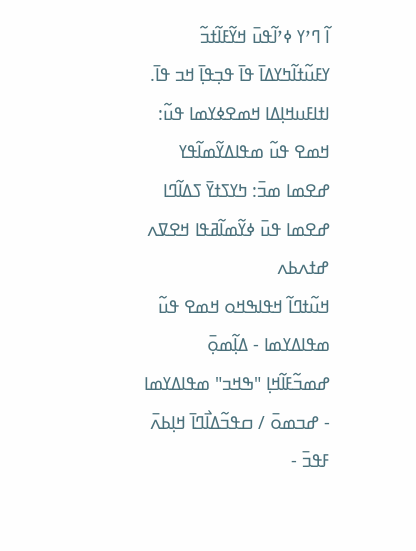ߊ߬ ߣߴߌ ߦߴߊ߬ߟߎ߫ ߞߌ߬ߓߊ߬ߙߏ߬ ߌߓߎ߬ߙߊ߬ߤߌߡߊ߫ ߟߊ߫ ߟߏ߲ߟߊ߲߫ ߞߏ ߟߊ߫.
ߊߙߊߓߎߞߊ߲ߡߊ ߞߘߐߦߌߘߊ ߟߎ߬:
ߞߘߐ ߟߎ߬ ߘߟߊߡߌ߬ߘߊ߬ߟߌ ߝߐߘߊ ߘߏ߫: ߤߌߖߙߌ߫ ߖߡߊ߬ߣߊ
ߝߐߘߊ ߟߎ߫ ߦߌ߬ߘߊ߬ߥߟߊ ߞߐߜߍ ߝߙߍߕߍ
ߞߎ߬ߙߣߊ߬ ߞߟߊߒߞߋ ߞߘߐ ߟߎ߬ ߘߟߊߡߌߘߊ - ߡߊ߲߬ߘߋ߲߫ ߝߘߏ߬ߓߊ߬ߞߊ߲ "ߒߞߏ" ߘߟߊߡߌߘߊ - ߝߏߘߋ߫ / ߛߟߏ߬ߡߊ߯ߣߊ߫ ߞߊ߲ߕߍ߫ ߓߟߏ߫ -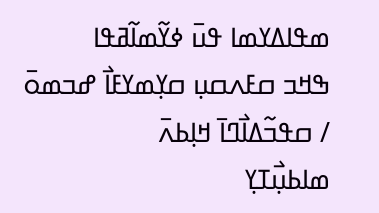ߘߟߊߡߌߘߊ ߟߎ߫ ߦߌ߬ߘߊ߬ߥߟߊ
ߒߞߏ ߛߓߍߛߎ߲ ߛߌ߲ߘߌߓߊ߯ ߝߏߘߋ߫ / ߛߟߏ߬ߡߊ߯ߣߊ߫ ߞߊ߲ߕߍ߫
ߘߊߕߎ߲߯ߠߌ߲